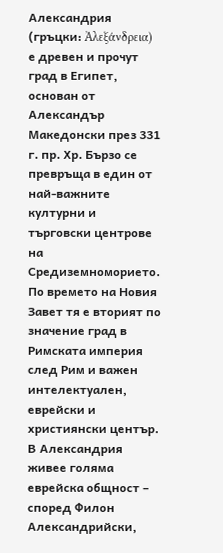Александрия (гръцки: Ἀλεξάνδρεια) е древен и прочут град в Египет, основан от Александър Македонски през 331 г. пр. Хр. Бързо се превръща в един от най-важните културни и търговски центрове на Средиземноморието. По времето на Новия Завет тя е вторият по значение град в Римската империя след Рим и важен интелектуален, еврейски и християнски център.
В Александрия живее голяма еврейска общност – според Филон Александрийски,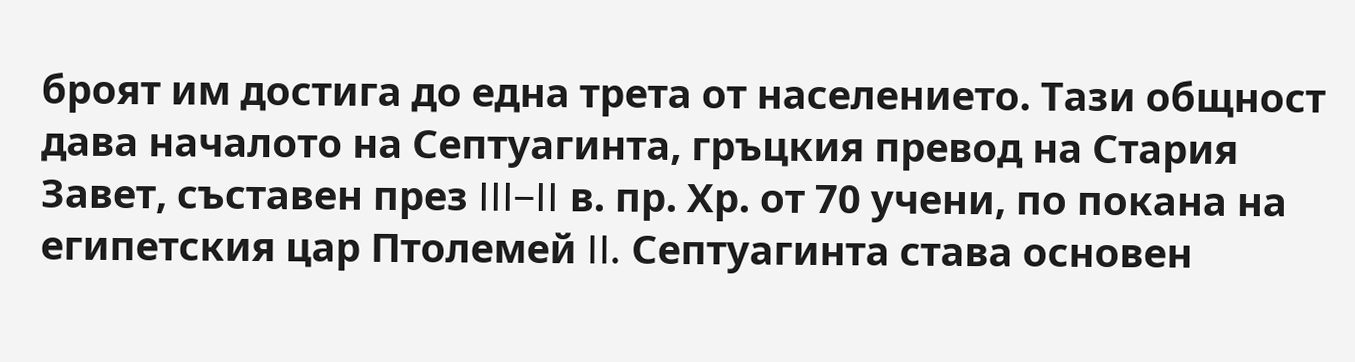броят им достига до една трета от населението. Тази общност дава началото на Септуагинта, гръцкия превод на Стария Завет, съставен през III–II в. пр. Хр. от 70 учени, по покана на египетския цар Птолемей II. Септуагинта става основен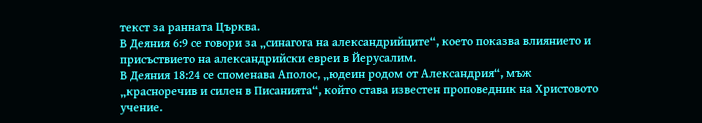текст за ранната Църква.
В Деяния 6:9 се говори за „синагога на александрийците“, което показва влиянието и присъствието на александрийски евреи в Йерусалим.
В Деяния 18:24 се споменава Аполос, „юдеин родом от Александрия“, мъж „красноречив и силен в Писанията“, който става известен проповедник на Христовото учение.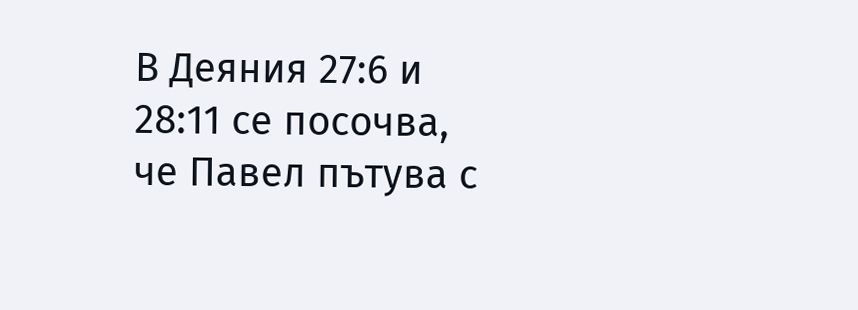В Деяния 27:6 и 28:11 се посочва, че Павел пътува с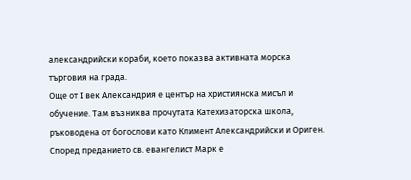александрийски кораби, което показва активната морска търговия на града.
Още от I век Александрия е център на християнска мисъл и обучение. Там възниква прочутата Катехизаторска школа, ръководена от богослови като Климент Александрийски и Ориген.
Според преданието св. евангелист Марк е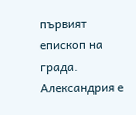първият епископ на града. Александрия е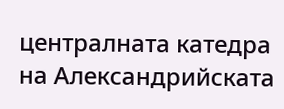централната катедра на Александрийската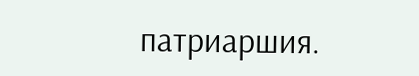патриаршия.